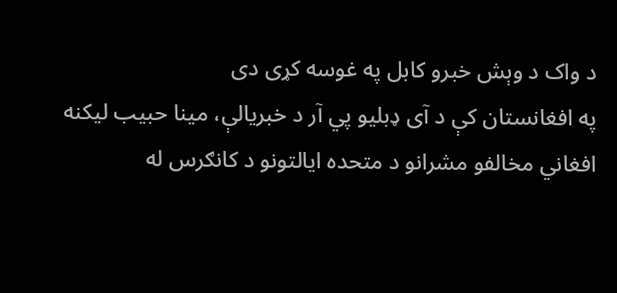د واک د وېش خبرو کابل په غوسه کړی دی
په افغانستان کې د آی ډبليو پي آر د خبريالې، مينا حبيب ليکنه
افغاني مخالفو مشرانو د متحده ايالتونو د کانګرس له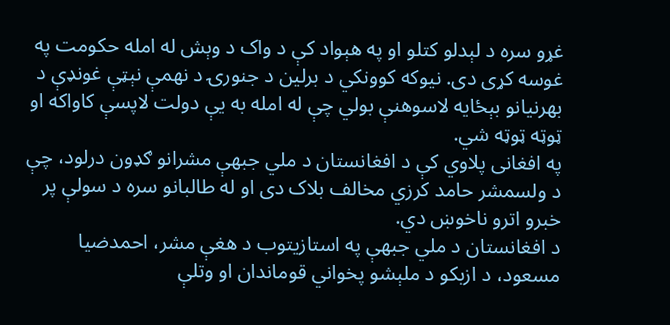غړو سره د لېدلو کتلو او په هېواد کې د واک د وېش له امله حکومت په غوسه کړی دی. نيوکه کوونکي د برلين د جنورۍ د نهمې نېټې غونډې د بهرنيانو بېځايه لاسوهنې بولي چې له امله به يې دولت لاپسې کاواکه او ټوټه ټوټه شي.
په افغانی پلاوي کې د افغانستان د ملي جبهې مشرانو ګډون درلود، چې د ولسمشر حامد کرزي مخالف بلاک دی او له طالبانو سره د سولې پر خبرو اترو ناخوښ دي.
د افغانستان د ملي جبهې په استازيتوب د هغې مشر، احمدضيا مسعود، د ازبکو د ملېشو پخواني قوماندان او وتلې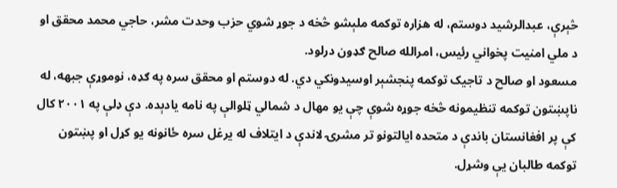څېرې، عبدالرشيد دوستم، له هزاره توکمه ملېشو څخه د جوړ شوي حزب وحدت مشر، حاجي محمد محقق او د ملي امنيت پخواني رئيس، امرالله صالح ګډون درلود.
مسعود او صالح د تاجيک توکمه پنجشېر اوسيدونکي دي. له دوستم او محقق سره په ګډه، نوموړې جبهه، له ناپښتون توکمه تنظيمونه څخه جوړه شوې چې يو مهال د شمالي ټلوالې په نامه يادېده. دې ډلې په ۲۰۰۱ کال کې پر افغانستان باندې د متحده ايالتونو تر مشرۍ لاندې د ايتلاف له يرغل سره ځانونه يو کړل او پښتون توکمه طالبان يې وشړل.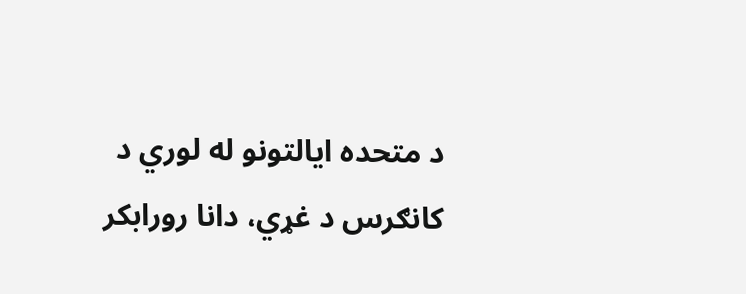د متحده ايالتونو له لوري د کانګرس د غړي، دانا رورابکر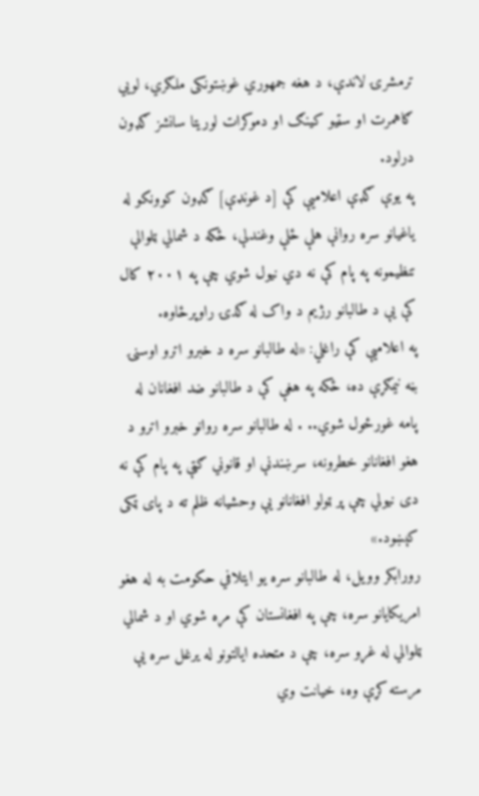ترمشرۍ لاندې، د هغه جمهوري غوښتونکی ملګري، لويي ګاهمرت او سټيو کينګ او دموکرات لوريتا سانشز ګډون درلود.
په يوې ګډې اعلاميې کې [د غونډې] ګډون کوونکو له ياغيانو سره روانې هلې ځلې وغندلې، ځکه د شمالي ټلوالې تنظيمونه په پام کې نه دي نيول شوي چې په ۲۰۰۱ کال کې يې د طالبانو رژيم د واک له ګدۍ راوپرځاوه.
په اعلاميې کې راغلي: «له طالبانو سره د خبرو اترو اوسنۍ بڼه نيمګړې ده، ځکه په هغې کې د طالبانو ضد افغانان له پامه غورځول شوي.. . له طالبانو سره روانو خبرو اترو د هغو افغانانو خطرونه، سرښندنې او قانوني ګټې په پام کې نه دی نيولي چې پر ټولو افغانانو يې وحشيانه ظلم ته د پای ټکی کېښود.»
رورابکر وويل، له طالبانو سره يو ايتلافي حکومت به له هغو امريکايانو سره، چې په افغانستان کې مړه شوي او د شمالي ټلوالي له غړو سره، چې د متحده ايالتونو له يرغل سره يې مرسته کړې وه، خيانت وي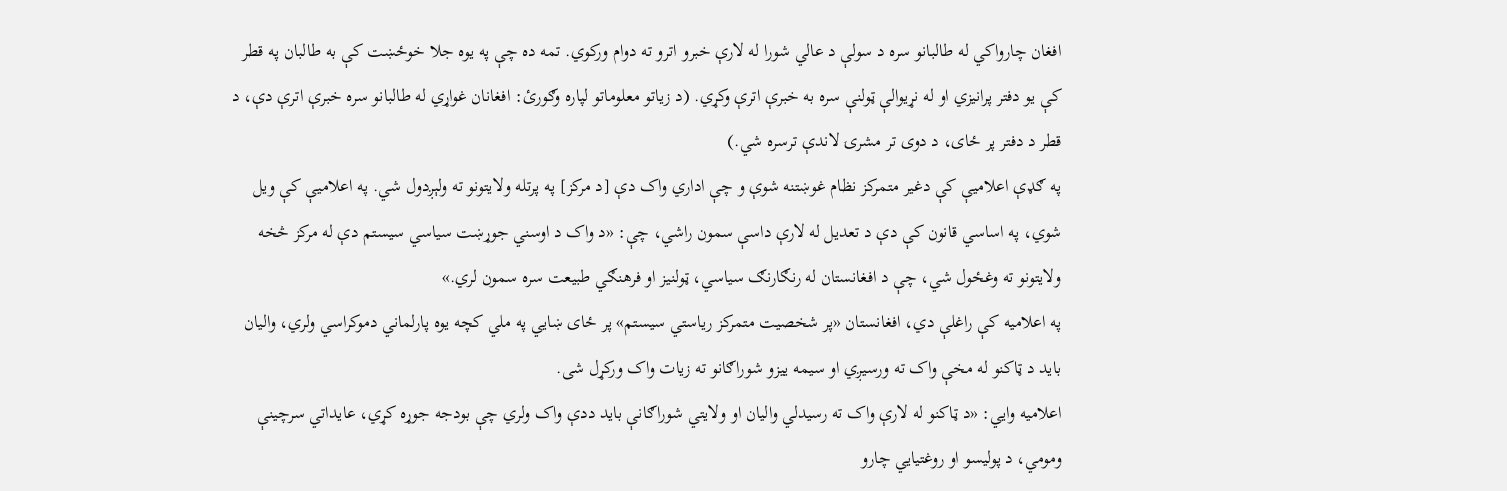افغان چارواکي له طالبانو سره د سولې د عالي شورا له لارې خبرو اترو ته دوام ورکوي. تمه ده چې په يوه جلا خوځښت کې به طالبان په قطر کې يو دفتر پرانيزي او له نړيوالې ټولنې سره به خبرې اترې وکړي. (د زياتو معلوماتو لپاره وګورئ: افغانان غواړي له طالبانو سره خبرې اترې دې، د قطر د دفتر پر ځای، د دوی تر مشرۍ لاندې ترسره شي.)
په ګډې اعلاميې کې دغير متمرکز نظام غوښتنه شوې و چې اداري واک دې [د مرکز] په پرتله ولايتونو ته ولېږدول شي. په اعلاميې کې ويل شوي، په اساسي قانون کې دې د تعديل له لارې داسې سمون راشي، چې: «د واک د اوسني جوړښت سياسي سيستم دې له مرکز څخه ولايتونو ته وغځول شي، چې د افغانستان له رنګارنګ سياسي، ټولنيز او فرهنګي طبيعت سره سمون لري.»
په اعلاميه کې راغلې دي، افغانستان «پر شخصيت متمرکز رياستي سيستم» پر ځای ښايي په ملي کچه يوه پارلماني دموکراسي ولري، واليان بايد د ټاکنو له مخې واک ته ورسيږي او سيمه ييزو شوراګانو ته زيات واک ورکړل شی.
اعلاميه وايي: «د ټاکنو له لارې واک ته رسيدلي واليان او ولايتي شوراګانې بايد ددې واک ولري چې بودجه جوړه کړي، عايداتي سرچينې ومومي، د پوليسو او روغتيايي چارو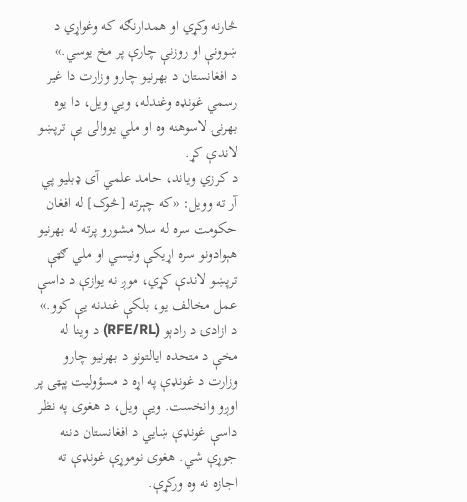څارنه وکړي او همدارنګه که وغواړي د ښوونې او روزنې چارې پر مخ يوسي.»
د افغانستان د بهرنيو چارو وزارت دا غير رسمي غونډه وغندله، ويي ويل، دا يوه بهرنۍ لاسوهنه وه او ملي يووالی يې ترپښو لاندې کړ.
د کرزي وياند، حامد علمي آی ډبليو پي آر ته وويل: «که چېرته [څوک] له افغان حکومت سره له سلا مشورو پرته له بهرنيو هېوادونو سره اړيکې ونيسي او ملي ګټې ترپښو لاندې کړي، موږ نه يوازې د داسې عمل مخالف يو، بلکې غندنه يې کوو.»
د ازادۍ د رادېو (RFE/RL) د وينا له مخې د متحده ايالتونو د بهرنيو چارو وزارت د غونډې په اړه د مسؤوليت پېټی پر اوږو وانخست. ويې ويل، د هغوی په نظر داسې غونډې ښايي د افغانستان دننه جوړې شي. هغوی نوموړې غونډې ته اجازه نه وه ورکړې.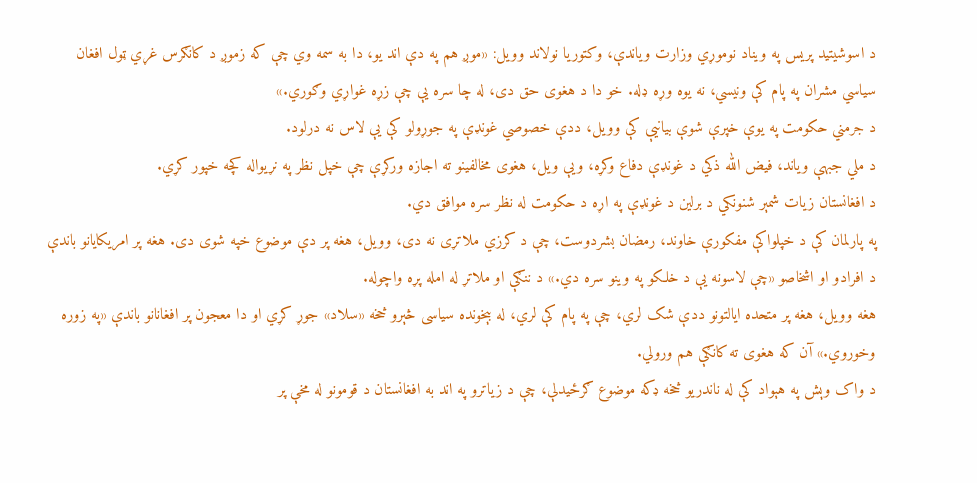د اسوشيتيد پريس په ويناد نوموړي وزارت وياندې، وکتوريا نولاند وويل: «موږ هم په دې اند يو، دا به سمه وي چې که زموږ د کانګرس غړي ټول افغان سياسي مشران په پام کې ونيسي، نه يوه وړه ډله. خو دا د هغوی حق دی، له چا سره يې چې زړه غواړي وګوري.»
د جرمني حکومت په يوې خپرې شوې بيانيې کې وويل، ددې خصوصي غونډې په جوړولو کې يې لاس نه درلود.
د ملي جبهې وياند، فيض الله ذکي د غونډې دفاع وکړه، ويې ويل، هغوی مخالفينو ته اجازه ورکړې چې خپل نظر په نړيواله کچه خپور کړي.
د افغانستان زيات شمېر شنونکي د برلين د غونډې په اړه د حکومت له نظر سره موافق دي.
په پارلمان کې د خپلواکې مفکورې خاوند، رمضان بشردوست، چې د کرزي ملاتړی نه دی، وويل، هغه پر دې موضوع خپه شوی دی. هغه پر امريکايانو باندې د افرادو او اشخاصو «چې لاسونه يې د خلکو په وينو سره دي.» د ننګې او ملاتړ له امله پړه واچوله.
هغه وويل، هغه پر متحده ايالتونو ددې شک لري، چې په پام کې لري، له بېخونده سياسی څېرو څخه «سلاد» جوړ کړي او دا معجون پر افغانانو باندې «په زوره وخوروي.» آن که هغوی ته کانګې هم ورولي.
د واک وېش په هېواد کې له ناندريو څخه ډکه موضوع ګرځيدلې، چې د زياترو په اند به افغانستان د قومونو له مخې پر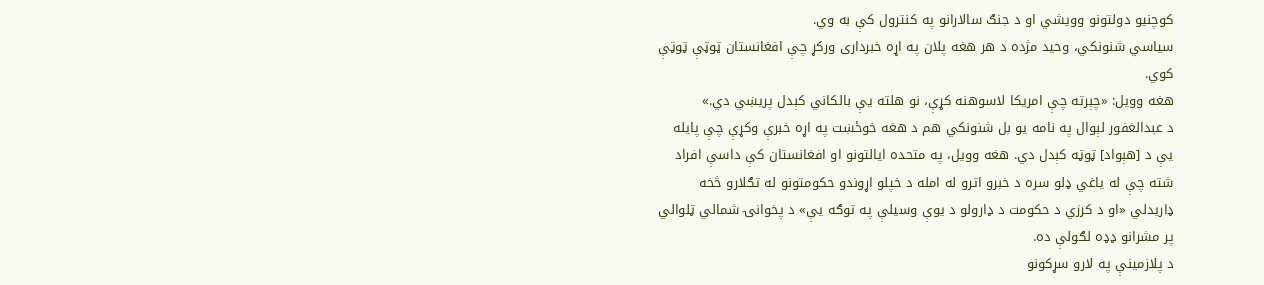کوچنيو دولتونو وويشي او د جنګ سالارانو په کنترول کې به وي.
سياسي شنونکي، وحيد مژده د هر هغه پلان په اړه خبرداری ورکړ چې افغانستان ټوټې ټوټې کوي.
هغه وويل: «چېرته چې امريکا لاسوهنه کړې، نو هلته يې بالکاني کېدل پريښي دي.»
د عبدالغفور لېوال په نامه يو بل شنونکي هم د هغه خوځښت په اړه خبرې وکړې چې پايله يې د [هېواد] ټوټه کېدل دي. هغه وويل، په متحده ايالتونو او افغانستان کې داسې افراد شته چې له ياغي ډلو سره د خبرو اترو له امله د خپلو اړوندو حکومتونو له تګلارو څخه ډاريدلي «او د کرزي د حکومت د ډارولو د يوې وسيلې په توګه يې» د پخوانۍ شمالي ټلوالي پر مشرانو ډډه لګولې ده.
د پلازمينې په لارو سړکونو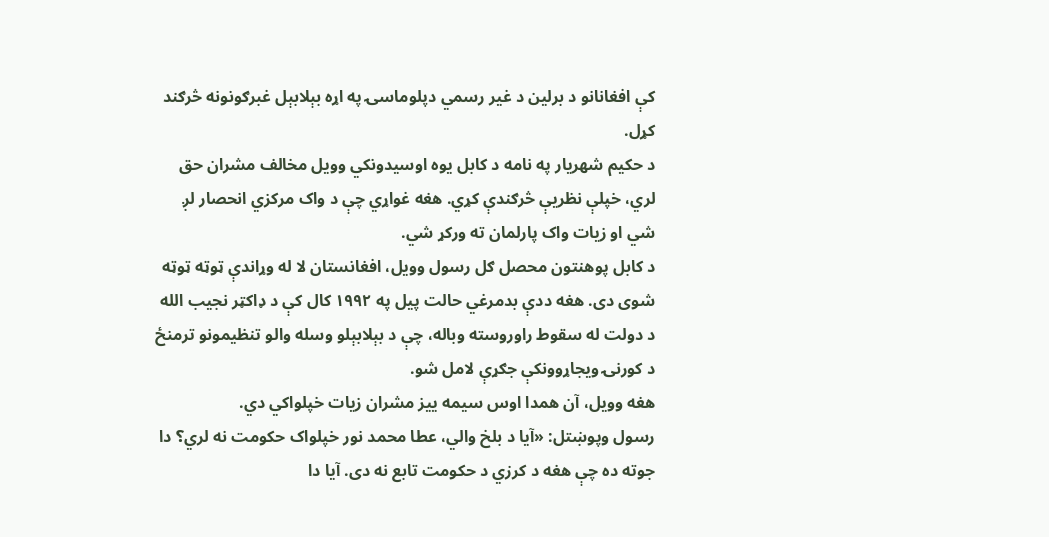کې افغانانو د برلين د غير رسمي دپلوماسۍ په اړه بېلابېل غبرګونونه څرګند کړل.
د حکيم شهريار په نامه د کابل يوه اوسيدونکي وويل مخالف مشران حق لري، خپلې نظريې څرګندې کړي. هغه غواړي چې د واک مرکزي انحصار لږ شي او زيات واک پارلمان ته ورکړ شي.
د کابل پوهنتون محصل ګل رسول وويل، افغانستان لا له وړاندې ټوټه ټوټه شوی دی. هغه ددې بدمرغي حالت پيل په ۱۹۹۲ کال کې د ډاکټر نجيب الله د دولت له سقوط راوروسته وباله، چې د بېلابېلو وسله والو تنظيمونو ترمنځ د کورنۍ ويجاړوونکې جګړې لامل شو.
هغه وويل، آن همدا اوس سيمه ييز مشران زيات خپلواکي دي.
رسول وپوښتل: «آيا د بلخ والي، عطا محمد نور خپلواک حکومت نه لري؟ دا جوته ده چې هغه د کرزي د حکومت تابع نه دی. آيا دا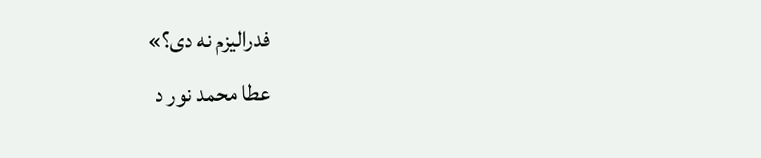فدراليزم نه دی؟»
عطا محمد نور د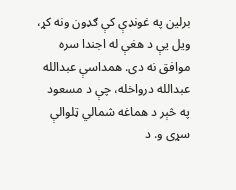برلين په غونډې کې ګډون ونه کړ، ويل يې د هغې له اجندا سره موافق نه دی. همداسې عبدالله عبدالله درواخله، چې د مسعود په څېر د هماغه شمالي ټلوالې سړی و. د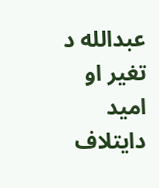عبدالله د تغير او اميد دايتلاف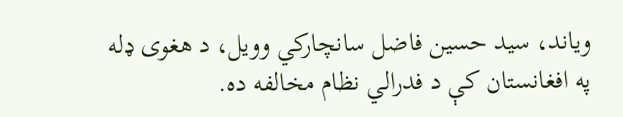وياند، سيد حسين فاضل سانچارکي وويل، د هغوی ډله په افغانستان کې د فدرالي نظام مخالفه ده.